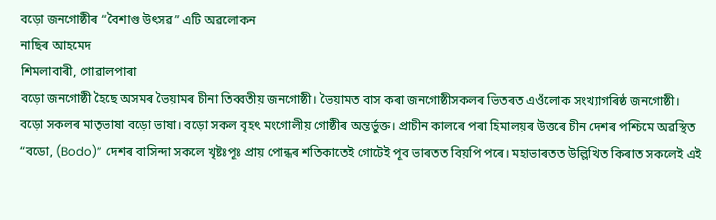বড়ো জনগোষ্ঠীৰ “বৈশাগু উৎসৱ” এটি অৱলোকন
নাছিৰ আহমেদ
শিমলাবাৰী, গোৱালপাৰা
বড়ো জনগোষ্ঠী হৈছে অসমৰ ভৈয়ামৰ চীনা তিব্বতীয় জনগোষ্ঠী। ভৈয়ামত বাস কৰা জনগোষ্ঠীসকলৰ ভিতৰত এওঁলোক সংখ্যাগৰিষ্ঠ জনগোষ্ঠী। বড়ো সকলৰ মাতৃভাষা বড়ো ভাষা। বড়ো সকল বৃহৎ মংগোলীয় গোষ্ঠীৰ অন্তৰ্ভুক্ত। প্ৰাচীন কালৰে পৰা হিমালয়ৰ উত্তৰে চীন দেশৰ পশ্চিমে অৱস্থিত “বডো, (Bodo)” দেশৰ বাসিন্দা সকলে খৃষ্টঃপূঃ প্ৰায় পোন্ধৰ শতিকাতেই গোটেই পূব ভাৰতত বিয়পি পৰে। মহাভাৰতত উল্লিখিত কিৰাত সকলেই এই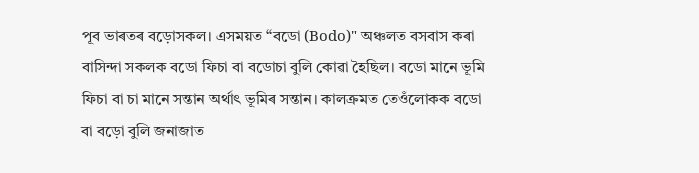পূব ভাৰতৰ বড়োসকল। এসময়ত “বডো (Bodo)" অঞ্চলত বসবাস কৰা বাসিন্দা সকলক বডো ফিচা বা বডোচা বুলি কোৱা হৈছিল। বডো মানে ভূমি ফিচা বা চা মানে সন্তান অৰ্থাৎ ভূমিৰ সন্তান। কালক্ৰমত তেওঁলোকক বডো বা বড়ো বুলি জনাজাত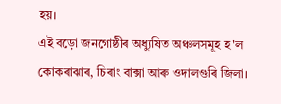হয়।
এই বড়ো জনগোষ্ঠীৰ অধ্যুষিত অঞ্চলসমূহ হ'ল কোকৰাঝাৰ, চিৰাং বাক্সা আৰু ওদালগুৰি জিলা।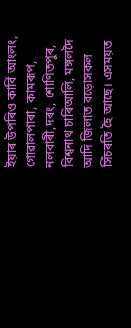ইয়াৰ উপৰিও কাৰ্বি আংলং, গোৱালপাৰা, কামৰূপ, নলবাৰী,দৰং, শোণিতপুৰ, বিশ্বনাথ চাৰিআলি, মঙ্গলদৈ আদি জিলাত বড়োসকল সিঁচৰতি হৈ আছে। এসময়ত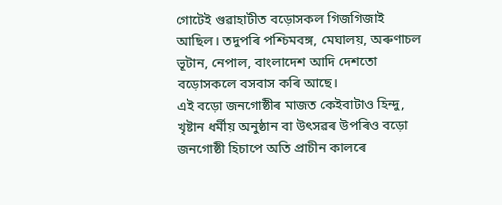গোটেই গুৱাহাটীত বড়োসকল গিজগিজাই আছিল। তদুপৰি পশ্চিমবঙ্গ, মেঘালয়, অৰুণাচল ভূটান, নেপাল, বাংলাদেশ আদি দেশতো বড়োসকলে বসবাস কৰি আছে।
এই বড়ো জনগোষ্ঠীৰ মাজত কেইবাটাও হিন্দু, খৃষ্টান ধৰ্মীয় অনুষ্ঠান বা উৎসৱৰ উপৰিও বড়ো জনগোষ্ঠী হিচাপে অতি প্ৰাচীন কালৰে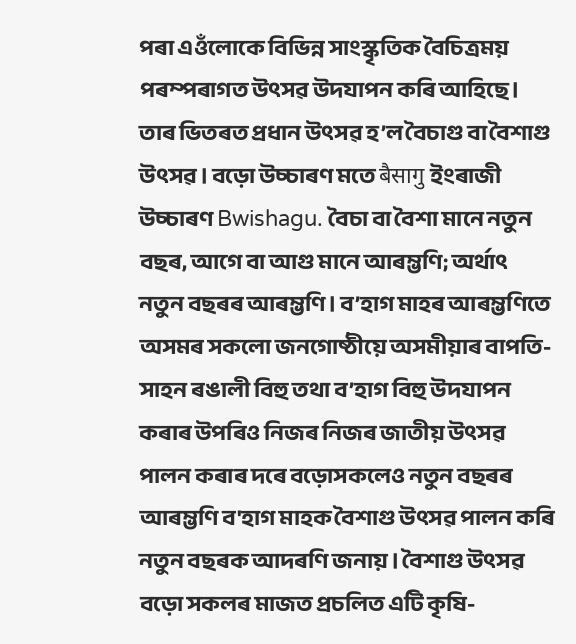পৰা এওঁলোকে বিভিন্ন সাংস্কৃতিক বৈচিত্ৰময় পৰম্পৰাগত উৎসৱ উদযাপন কৰি আহিছে। তাৰ ভিতৰত প্ৰধান উৎসৱ হ’ল বৈচাগু বা বৈশাগু উৎসৱ। বড়ো উচ্চাৰণ মতে बैसागु ইংৰাজী উচ্চাৰণ Bwishagu. বৈচা বা বৈশা মানে নতুন বছৰ, আগে বা আগু মানে আৰম্ভণি; অৰ্থাৎ নতুন বছৰৰ আৰম্ভণি। ব’হাগ মাহৰ আৰম্ভণিতে অসমৰ সকলো জনগোষ্ঠীয়ে অসমীয়াৰ বাপতি-সাহন ৰঙালী বিহু তথা ব’হাগ বিহু উদযাপন কৰাৰ উপৰিও নিজৰ নিজৰ জাতীয় উৎসৱ পালন কৰাৰ দৰে বড়োসকলেও নতুন বছৰৰ আৰম্ভণি ব'হাগ মাহক বৈশাগু উৎসৱ পালন কৰি নতুন বছৰক আদৰণি জনায়। বৈশাগু উৎসৱ বড়ো সকলৰ মাজত প্ৰচলিত এটি কৃষি-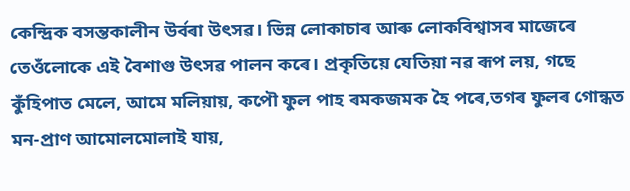কেন্দ্ৰিক বসন্তকালীন উৰ্বৰা উৎসৱ। ভিন্ন লোকাচাৰ আৰু লোকবিশ্বাসৰ মাজেৰে তেওঁলোকে এই বৈশাগু উৎসৱ পালন কৰে। প্ৰকৃতিয়ে যেতিয়া নৱ ৰূপ লয়, গছে কুঁহিপাত মেলে, আমে মলিয়ায়, কপৌ ফুল পাহ ৰমকজমক হৈ পৰে,তগৰ ফুলৰ গোন্ধত মন-প্ৰাণ আমোলমোলাই যায়,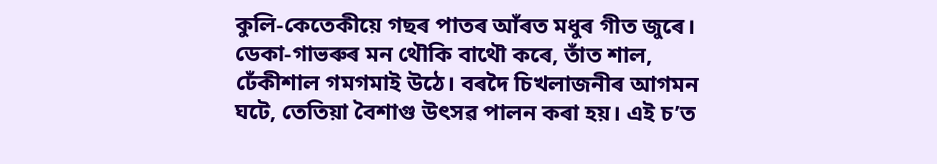কুলি-কেতেকীয়ে গছৰ পাতৰ আঁৰত মধুৰ গীত জুৰে। ডেকা-গাভৰুৰ মন থৌকি বাথৌ কৰে, তাঁত শাল, ঢেঁকীশাল গমগমাই উঠে। বৰদৈ চিখলাজনীৰ আগমন ঘটে, তেতিয়া বৈশাগু উৎসৱ পালন কৰা হয়। এই চ’ত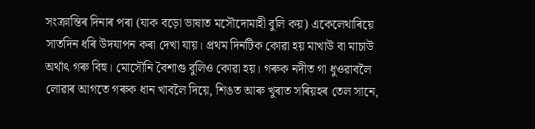সংক্ৰান্তিৰ দিনাৰ পৰা (যাক বড়ো ভাষাত মসৌদোমাহী বুলি কয়) একেলেথাৰিয়ে সাতদিন ধৰি উদযাপন কৰা দেখা যায়। প্ৰথম দিনটিক কোৱা হয় মাখাউ বা মাচাউ অৰ্থাৎ গৰু বিহু। মোসৌনি বৈশাগু বুলিও কোৱা হয়। গৰুক নদীত গা ধুওৱাবলৈ লোৱাৰ আগতে গৰুক ধান খাবলৈ দিয়ে, শিঙত আৰু খুৰাত সৰিয়হৰ তেল সানে,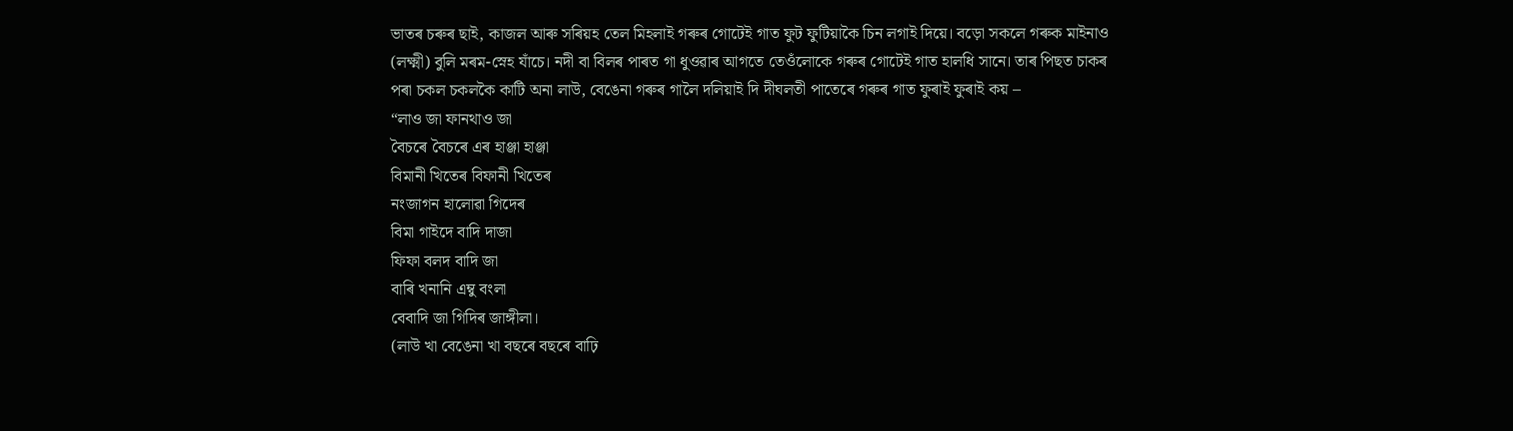ভাতৰ চৰুৰ ছাই, কাজল আৰু সৰিয়হ তেল মিহলাই গৰুৰ গোটেই গাত ফুট ফুটিয়াকৈ চিন লগাই দিয়ে। বড়ো সকলে গৰুক মাইনাও (লক্ষ্মী) বুলি মৰম-স্নেহ যাঁচে। নদী বা বিলৰ পাৰত গা ধুওৱাৰ আগতে তেওঁলোকে গৰুৰ গোটেই গাত হালধি সানে। তাৰ পিছত চাকৰ পৰা চকল চকলকৈ কাটি অনা লাউ, বেঙেনা গৰুৰ গালৈ দলিয়াই দি দীঘলতী পাতেৰে গৰুৰ গাত ফুৰাই ফুৰাই কয় –
“লাও জা ফানথাও জা
বৈচৰে বৈচৰে এৰ হাঞ্জা হাঞ্জা
বিমানী খিতেৰ বিফানী খিতেৰ
নংজাগন হালোৱা গিদেৰ
বিমা গাইদে বাদি দাজা
ফিফা বলদ বাদি জা
বাৰি খনানি এম্বু বংলা
বেবাদি জা গিদিৰ জাঙ্গীলা।
(লাউ খা বেঙেনা খা বছৰে বছৰে বাঢ়ি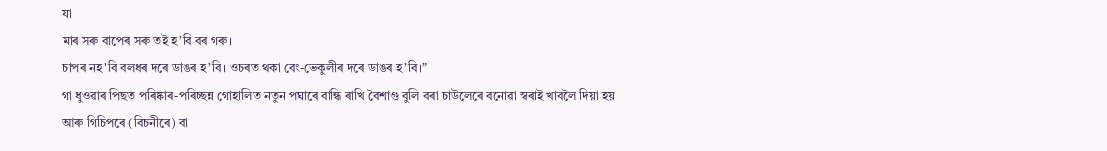যা
মাৰ সৰু বাপেৰ সৰু তই হ’বি বৰ গৰু।
চাপৰ নহ'বি বলধৰ দৰে ডাঙৰ হ’বি। ওচৰত থকা বেং-ভেকুলীৰ দৰে ডাঙৰ হ’বি।”
গা ধুওৱাৰ পিছত পৰিষ্কাৰ-পৰিচ্ছন্ন গোহালিত নতুন পঘাৰে বান্ধি ৰাখি বৈশাগু বুলি বৰা চাউলেৰে বনোৱা স্বৰাই খাবলৈ দিয়া হয় আৰু গিচিপৰে (বিচনীৰে) বা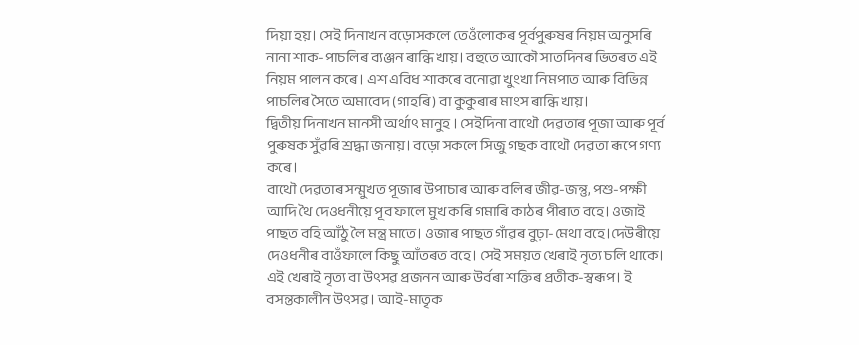দিয়া হয়। সেই দিনাখন বড়োসকলে তেওঁলোকৰ পূৰ্বপুৰুষৰ নিয়ম অনুসৰি নানা শাক-পাচলিৰ ব্যঞ্জন ৰান্ধি খায়। বহুতে আকৌ সাতদিনৰ ভিতৰত এই নিয়ম পালন কৰে। এশ এবিধ শাকৰে বনোৱা খুংখা নিমপাত আৰু বিভিন্ন পাচলিৰ সৈতে অমাবেদ (গাহৰি) বা কুকুৰাৰ মাংস ৰান্ধি খায়।
দ্বিতীয় দিনাখন মানসী অৰ্থাৎ মানুহ । সেইদিনা বাথৌ দেৱতাৰ পূজা আৰু পূৰ্ব পুৰুষক সুঁৱৰি শ্ৰদ্ধা জনায়। বড়ো সকলে সিজু গছক বাথৌ দেৱতা ৰূপে গণ্য কৰে।
বাথৌ দেৱতাৰ সন্মুখত পূজাৰ উপাচাৰ আৰু বলিৰ জীৱ-জন্তু, পশু-পক্ষী আদি থৈ দেওধনীয়ে পূব ফালে মুখ কৰি গমাৰি কাঠৰ পীৰাত বহে। ওজাই পাছত বহি আঁঠু লৈ মন্ত্ৰ মাতে। ওজাৰ পাছত গাঁৱৰ বুঢ়া-মেথা বহে।দেউৰীয়ে দেওধনীৰ বাওঁফালে কিছু আঁতৰত বহে। সেই সময়ত খেৰাই নৃত্য চলি থাকে। এই খেৰাই নৃত্য বা উৎসৱ প্ৰজনন আৰু উৰ্বৰা শক্তিৰ প্ৰতীক-স্বৰূপ। ই বসন্তকালীন উৎসৱ। আই-মাতৃক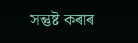সন্তুষ্ট কৰাৰ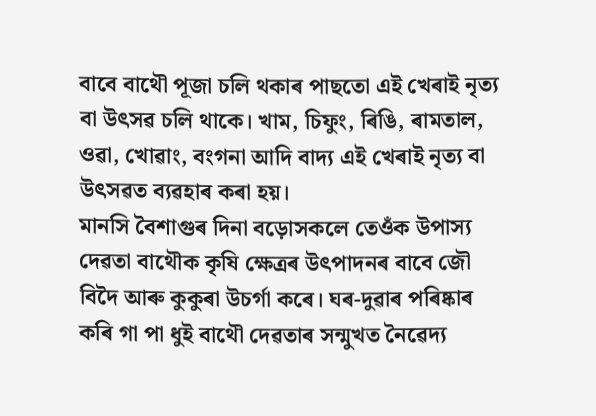বাবে বাথৌ পূজা চলি থকাৰ পাছতো এই খেৰাই নৃত্য বা উৎসৱ চলি থাকে। খাম, চিফুং, ৰিঙি, ৰামতাল, ওৱা, খোৱাং, বংগনা আদি বাদ্য এই খেৰাই নৃত্য বা উৎসৱত ব্যৱহাৰ কৰা হয়।
মানসি বৈশাগুৰ দিনা বড়োসকলে তেওঁক উপাস্য দেৱতা বাথৌক কৃষি ক্ষেত্ৰৰ উৎপাদনৰ বাবে জৌ বিদৈ আৰু কুকুৰা উচৰ্গা কৰে। ঘৰ-দুৱাৰ পৰিষ্কাৰ কৰি গা পা ধুই বাথৌ দেৱতাৰ সন্মুখত নৈৱেদ্য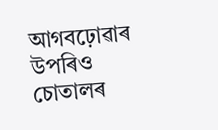আগবঢ়োৱাৰ উপৰিও চোতালৰ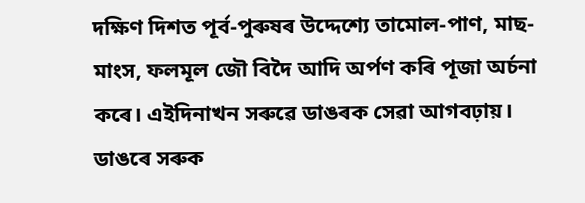দক্ষিণ দিশত পূৰ্ব-পুৰুষৰ উদ্দেশ্যে তামোল-পাণ, মাছ-মাংস, ফলমূল জৌ বিদৈ আদি অৰ্পণ কৰি পূজা অৰ্চনা কৰে। এইদিনাখন সৰুৱে ডাঙৰক সেৱা আগবঢ়ায়। ডাঙৰে সৰুক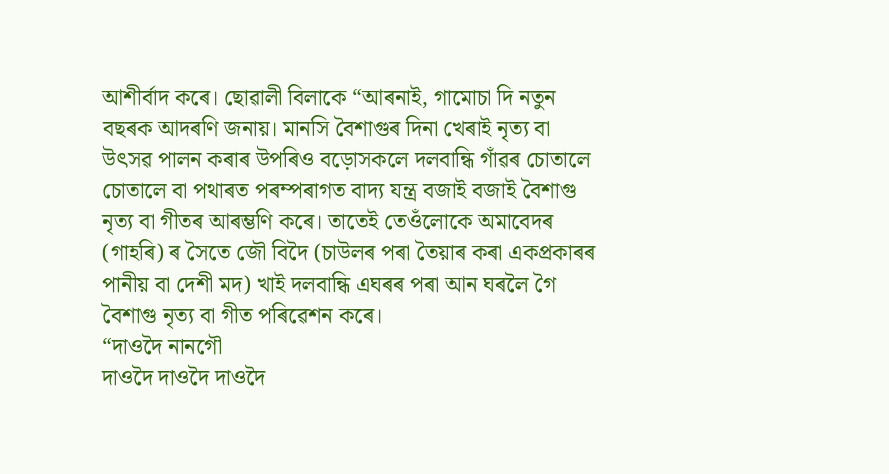আশীৰ্বাদ কৰে। ছোৱালী বিলাকে “আৰনাই, গামোচা দি নতুন বছৰক আদৰণি জনায়। মানসি বৈশাগুৰ দিনা খেৰাই নৃত্য বা উৎসৱ পালন কৰাৰ উপৰিও বড়োসকলে দলবান্ধি গাঁৱৰ চোতালে চোতালে বা পথাৰত পৰম্পৰাগত বাদ্য যন্ত্ৰ বজাই বজাই বৈশাগু নৃত্য বা গীতৰ আৰম্ভণি কৰে। তাতেই তেওঁলোকে অমাবেদৰ (গাহৰি) ৰ সৈতে জৌ বিদৈ (চাউলৰ পৰা তৈয়াৰ কৰা একপ্ৰকাৰৰ পানীয় বা দেশী মদ) খাই দলবান্ধি এঘৰৰ পৰা আন ঘৰলৈ গৈ বৈশাগু নৃত্য বা গীত পৰিৱেশন কৰে।
“দাওদৈ নানগৌ
দাওদৈ দাওদৈ দাওদৈ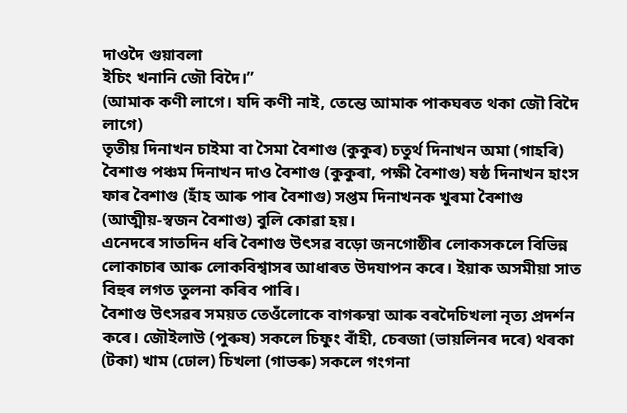দাওদৈ গুয়াবলা
ইচিং খনানি জৌ বিদৈ।”
(আমাক কণী লাগে। যদি কণী নাই, তেন্তে আমাক পাকঘৰত থকা জৌ বিদৈ লাগে)
তৃতীয় দিনাখন চাইমা বা সৈমা বৈশাগু (কুকুৰ) চতুৰ্থ দিনাখন অমা (গাহৰি) বৈশাগু পঞ্চম দিনাখন দাও বৈশাগু (কুকুৰা, পক্ষী বৈশাগু) ষষ্ঠ দিনাখন হাংস ফাৰ বৈশাগু (হাঁহ আৰু পাৰ বৈশাগু) সপ্তম দিনাখনক খুৰমা বৈশাগু (আত্মীয়-স্বজন বৈশাগু) বুলি কোৱা হয়।
এনেদৰে সাতদিন ধৰি বৈশাগু উৎসৱ বড়ো জনগোষ্ঠীৰ লোকসকলে বিভিন্ন লোকাচাৰ আৰু লোকবিশ্বাসৰ আধাৰত উদযাপন কৰে। ইয়াক অসমীয়া সাত বিহুৰ লগত তুলনা কৰিব পাৰি।
বৈশাগু উৎসৱৰ সময়ত তেওঁলোকে বাগৰুম্বা আৰু বৰদৈচিখলা নৃত্য প্ৰদৰ্শন কৰে। জৌইলাউ (পুৰুষ) সকলে চিফুং বাঁহী, চেৰজা (ভায়লিনৰ দৰে) থৰকা (টকা) খাম (ঢোল) চিখলা (গাভৰু) সকলে গংগনা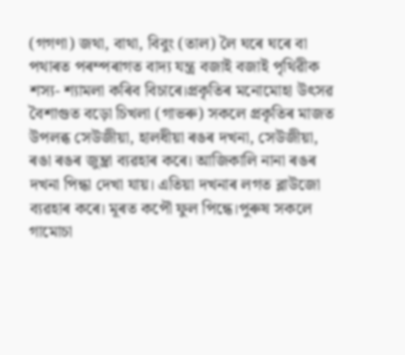(গগণা) জথা, বাথা, বিবুং (তাল) লৈ ঘৰে ঘৰে বা পথাৰত পৰম্পৰাগত বাদ্য যন্ত্ৰ বজাই বজাই পৃথিৱীক শস্য- শ্যামলা কৰিব বিচাৰে।প্ৰকৃতিৰ মনোমোহা উৎসৱ বৈশাগুত বড়ো চিখলা (গাভৰু) সকলে প্ৰকৃতিৰ মাজত উপলব্ধ সেউজীয়া, হালধীয়া ৰঙৰ দখনা, সেউজীয়া, ৰঙা ৰঙৰ জুম্ব্ৰা ব্যৱহাৰ কৰে। আজিকালি নানা ৰঙৰ দখনা পিন্ধা দেখা যায়। এতিয়া দখনাৰ লগত ব্লাউজো ব্যৱহাৰ কৰে। মূৰত কপৌ ফুল পিন্ধে।পুৰুষ সকলে গামোচা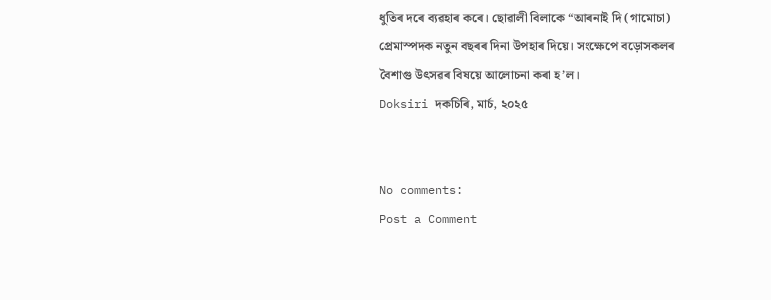ধুতিৰ দৰে ব্যৱহাৰ কৰে। ছোৱালী বিলাকে “আৰনাই দি (গামোচা) প্ৰেমাস্পদক নতুন বছৰৰ দিনা উপহাৰ দিয়ে। সংক্ষেপে বড়োসকলৰ বৈশাগু উৎসৱৰ বিষয়ে আলোচনা কৰা হ’ল।
Doksiri দকচিৰি, মাৰ্চ, ২০২৫


No comments:
Post a Comment